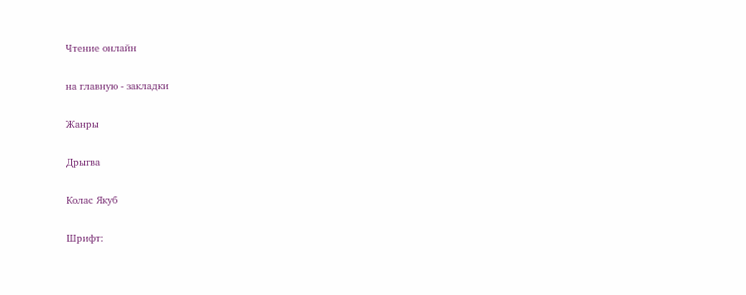Чтение онлайн

на главную - закладки

Жанры

Дрыгва

Колас Якуб

Шрифт: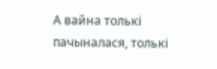А вайна толькі пачыналася, толькі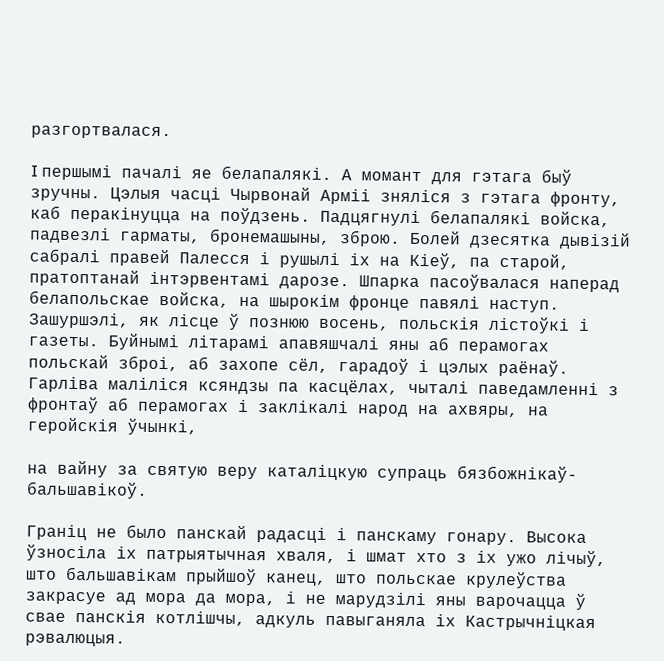разгортвалася.

I першымі пачалі яе белапалякі. А момант для гэтага быў зручны. Цэлыя часці Чырвонай Арміі зняліся з гэтага фронту, каб перакінуцца на поўдзень. Падцягнулі белапалякі войска, падвезлі гарматы, бронемашыны, зброю. Болей дзесятка дывізій сабралі правей Палесся і рушылі іх на Кіеў, па старой, пратоптанай інтэрвентамі дарозе. Шпарка пасоўвалася наперад белапольскае войска, на шырокім фронце павялі наступ. Зашуршэлі, як лісце ў познюю восень, польскія лістоўкі і газеты. Буйнымі літарамі апавяшчалі яны аб перамогах польскай зброі, аб захопе сёл, гарадоў і цэлых раёнаў. Гарліва маліліся ксяндзы па касцёлах, чыталі паведамленні з фронтаў аб перамогах і заклікалі народ на ахвяры, на геройскія ўчынкі,

на вайну за святую веру каталіцкую супраць бязбожнікаў-бальшавікоў.

Граніц не было панскай радасці і панскаму гонару. Высока ўзносіла іх патрыятычная хваля, і шмат хто з іх ужо лічыў, што бальшавікам прыйшоў канец, што польскае крулеўства закрасуе ад мора да мора, і не марудзілі яны варочацца ў свае панскія котлішчы, адкуль павыганяла іх Кастрычніцкая рэвалюцыя.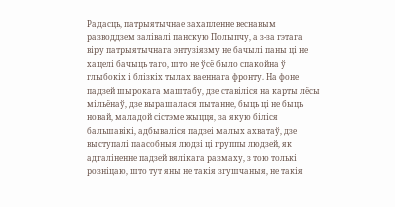Радасць, патрыятычнае захапленне веснавым разводдзем залівалі панскую Полыпчу, а з-за гэтага віру патрыятычнага энтузіязму не бачылі паны ці не хацелі бачыць таго, што не ўсё было спакойна ў глыбокіх і блізкіх тылах ваеннага фронту. На фоне падзей шырокага маштабу, дзе ставіліся на карты лёсы мільёнаў, дзе вырашалася пытанне, быць ці не быць новай, маладой сістэме жыцця, за якую біліся бальшавікі, адбываліся падзеі малых ахватаў, дзе выступалі паасобныя людзі ці группы людзей, як адгаліненне падзей вялікага размаху, з тою толькі розніцаю, што тут яны не такія згушчаныя, не такія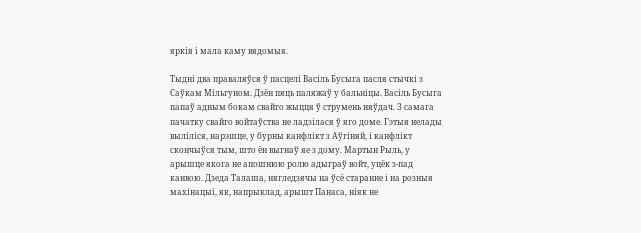яркія і мала каму вядомыя.

Тыдні два праваляўся ў пасцелі Васіль Бусыга пасля стычкі з Саўкам Мільгуном. Дзён пяць паляжаў у бальніцы. Васіль Бусыга папаў адным бокам свайго жыцця ў струмень няўдач. З самага пачатку свайго войтаўства не ладзілася ў яго доме. Гэтыя нелады выліліся, нарэшце, у бурны канфлікт з Аўгіняй, і канфлікт скончыўся тым, што ён выгнаў яе з дому. Мартын Рыль, у арышце якога не апошнюю ролю адыграў войт, уцёк з-пад канвою. Дзеда Талаша, нягледзячы на ўсё старанне і на розныя махінацыі, як, напрыклад, арышт Панаса, ніяк не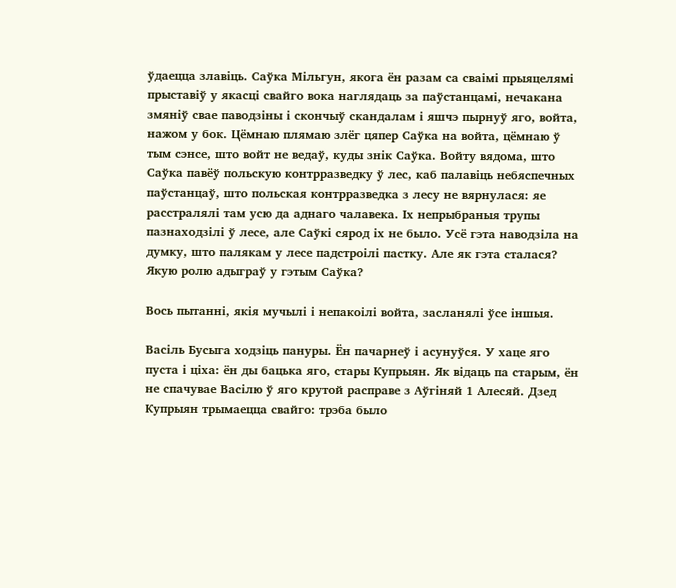ўдаецца злавіць. Саўка Мільгун, якога ён разам са сваімі прыяцелямі прыставіў у якасці свайго вока наглядаць за паўстанцамі, нечакана змяніў свае паводзіны і скончыў скандалам і яшчэ пырнуў яго, войта, нажом у бок. Цёмнаю плямаю злёг цяпер Саўка на войта, цёмнаю ў тым сэнсе, што войт не ведаў, куды знік Саўка. Войту вядома, што Саўка павёў польскую контрразведку ў лес, каб палавіць небяспечных паўстанцаў, што польская контрразведка з лесу не вярнулася: яе расстралялі там усю да аднаго чалавека. Іх непрыбраныя трупы пазнаходзілі ў лесе, але Саўкі сярод іх не было. Усё гэта наводзіла на думку, што палякам у лесе падстроілі пастку. Але як гэта сталася? Якую ролю адыграў у гэтым Саўка?

Вось пытанні, якія мучылі і непакоілі войта, засланялі ўсе іншыя.

Васіль Бусыга ходзіць пануры. Ён пачарнеў і асунуўся. У хаце яго пуста і ціха: ён ды бацька яго, стары Купрыян. Як відаць па старым, ён не спачувае Васілю ў яго крутой расправе з Аўгіняй 1 Алесяй. Дзед Купрыян трымаецца свайго: трэба было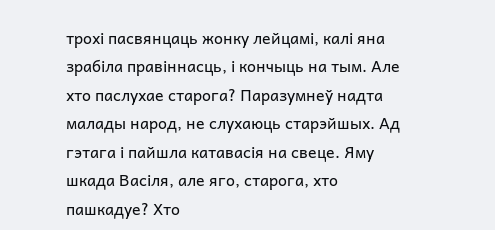трохі пасвянцаць жонку лейцамі, калі яна зрабіла правіннасць, і кончыць на тым. Але хто паслухае старога? Паразумнеў надта малады народ, не слухаюць старэйшых. Ад гэтага і пайшла катавасія на свеце. Яму шкада Васіля, але яго, старога, хто пашкадуе? Хто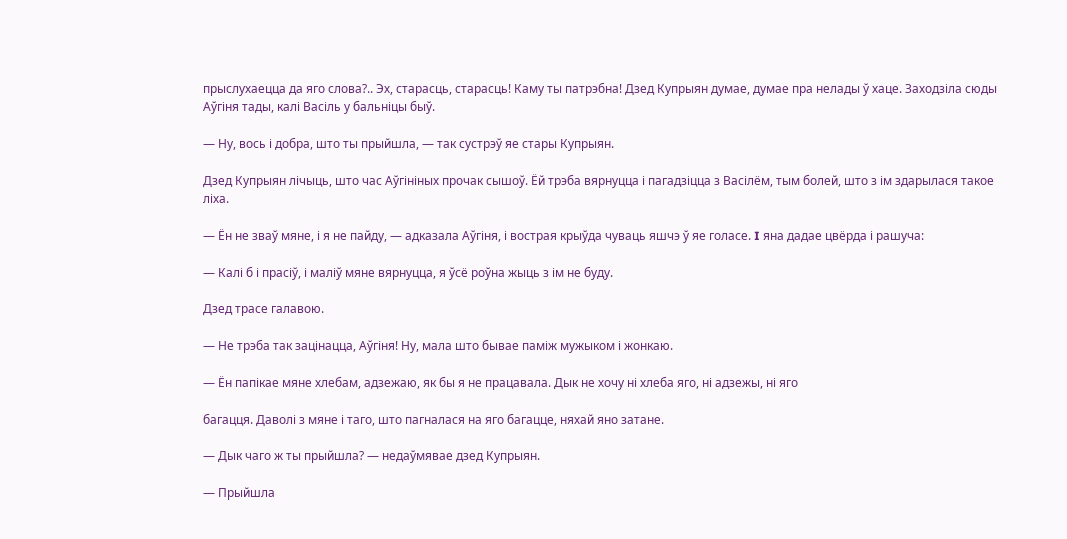прыслухаецца да яго слова?.. Эх, старасць, старасць! Каму ты патрэбна! Дзед Купрыян думае, думае пра нелады ў хаце. Заходзіла сюды Аўгіня тады, калі Васіль у бальніцы быў.

— Ну, вось і добра, што ты прыйшла, — так сустрэў яе стары Купрыян.

Дзед Купрыян лічыць, што час Аўгініных прочак сышоў. Ёй трэба вярнуцца і пагадзіцца з Васілём, тым болей, што з ім здарылася такое ліха.

— Ён не зваў мяне, і я не пайду, — адказала Аўгіня, і вострая крыўда чуваць яшчэ ў яе голасе. I яна дадае цвёрда і рашуча:

— Калі б і прасіў, і маліў мяне вярнуцца, я ўсё роўна жыць з ім не буду.

Дзед трасе галавою.

— Не трэба так зацінацца, Аўгіня! Ну, мала што бывае паміж мужыком і жонкаю.

— Ён папікае мяне хлебам, адзежаю, як бы я не працавала. Дык не хочу ні хлеба яго, ні адзежы, ні яго

багацця. Даволі з мяне і таго, што пагналася на яго багацце, няхай яно затане.

— Дык чаго ж ты прыйшла? — недаўмявае дзед Купрыян.

— Прыйшла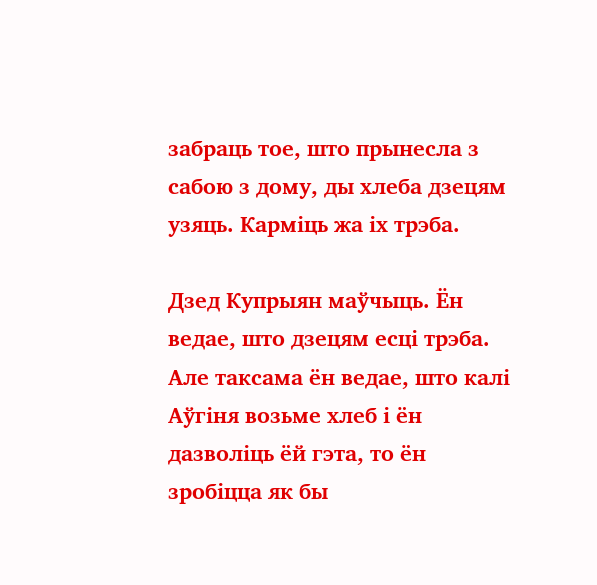забраць тое, што прынесла з сабою з дому, ды хлеба дзецям узяць. Карміць жа іх трэба.

Дзед Купрыян маўчыць. Ён ведае, што дзецям есці трэба. Але таксама ён ведае, што калі Аўгіня возьме хлеб і ён дазволіць ёй гэта, то ён зробіцца як бы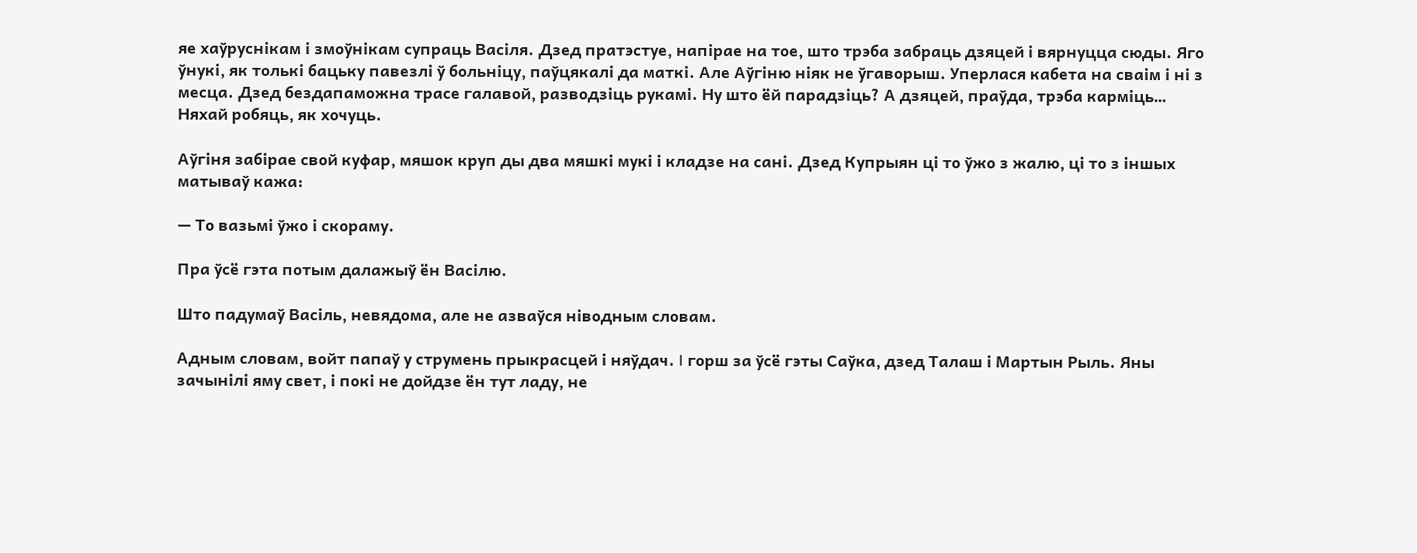яе хаўруснікам і змоўнікам супраць Васіля. Дзед пратэстуе, напірае на тое, што трэба забраць дзяцей і вярнуцца сюды. Яго ўнукі, як толькі бацьку павезлі ў больніцу, паўцякалі да маткі. Але Аўгіню ніяк не ўгаворыш. Уперлася кабета на сваім і ні з месца. Дзед бездапаможна трасе галавой, разводзіць рукамі. Ну што ёй парадзіць? А дзяцей, праўда, трэба карміць… Няхай робяць, як хочуць.

Аўгіня забірае свой куфар, мяшок круп ды два мяшкі мукі і кладзе на сані. Дзед Купрыян ці то ўжо з жалю, ці то з іншых матываў кажа:

— То вазьмі ўжо і скораму.

Пра ўсё гэта потым далажыў ён Васілю.

Што падумаў Васіль, невядома, але не азваўся ніводным словам.

Адным словам, войт папаў у струмень прыкрасцей і няўдач. I горш за ўсё гэты Саўка, дзед Талаш і Мартын Рыль. Яны зачынілі яму свет, і покі не дойдзе ён тут ладу, не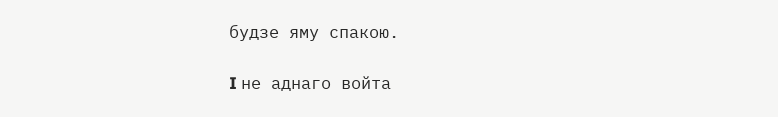будзе яму спакою.

I не аднаго войта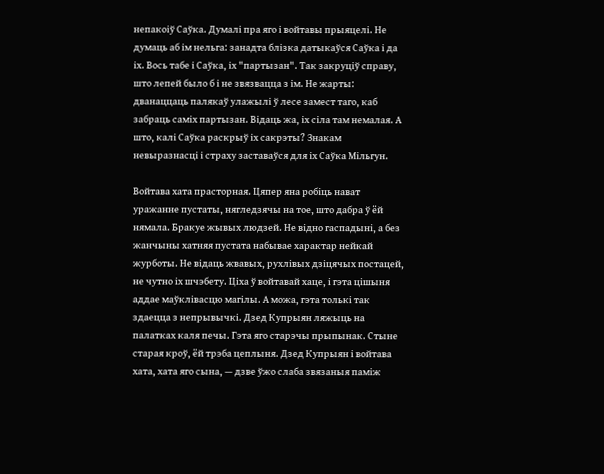непакоіў Саўка. Думалі пра яго і войтавы прыяцелі. Не думаць аб ім нельга: занадта блізка датыкаўся Саўка і да іх. Вось табе і Саўка, іх "партызан". Так закруціў справу, што лепей было б і не звязвацца з ім. Не жарты: дванаццаць палякаў улажылі ў лесе замест таго, каб забраць саміх партызан. Відаць жа, іх сіла там немалая. А што, калі Саўка раскрыў іх сакрэты? Знакам невыразнасці і страху заставаўся для іх Саўка Мільгун.

Войтава хата прасторная. Цяпер яна робіць нават уражанне пустаты, нягледзячы на тое, што дабра ў ёй нямала. Бракуе жывых людзей. Не відно гаспадыні, а без жанчыны хатняя пустата набывае характар нейкай журботы. Не відаць жвавых, рухлівых дзіцячых постацей, не чутно іх шчэбету. Ціха ў войтавай хаце, і гэта цішыня аддае маўклівасцю магілы. А можа, гэта толькі так здаецца з непрывычкі. Дзед Купрыян ляжыць на палатках каля печы. Гэта яго старэчы прыпынак. Стыне старая кроў, ёй трэба цеплыня. Дзед Купрыян і войтава хата, хата яго сына, — дзве ўжо слаба звязаныя паміж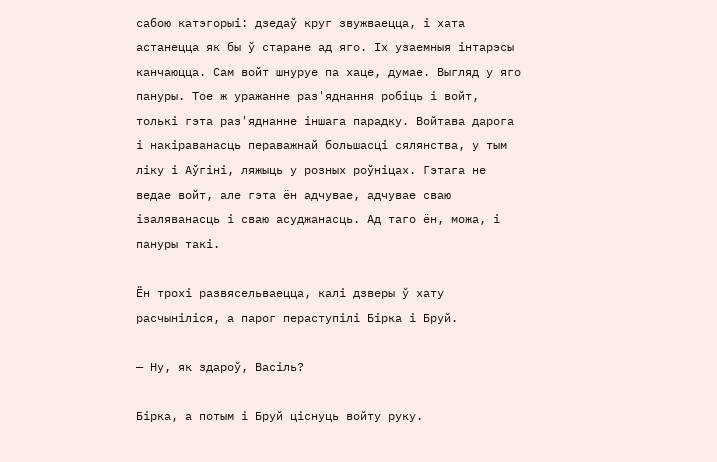сабою катэгорыі: дзедаў круг звужваецца, і хата астанецца як бы ў старане ад яго. Іх узаемныя інтарэсы канчаюцца. Сам войт шнуруе па хаце, думае. Выгляд у яго пануры. Тое ж уражанне раз'яднання робіць і войт, толькі гэта раз'яднанне іншага парадку. Войтава дарога і накіраванасць пераважнай большасці сялянства, у тым ліку і Аўгіні, ляжыць у розных роўніцах. Гэтага не ведае войт, але гэта ён адчувае, адчувае сваю ізаляванасць і сваю асуджанасць. Ад таго ён, можа, і пануры такі.

Ён трохі развясельваецца, калі дзверы ў хату расчыніліся, а парог пераступілі Бірка і Бруй.

— Ну, як здароў, Васіль?

Бірка, а потым і Бруй ціснуць войту руку.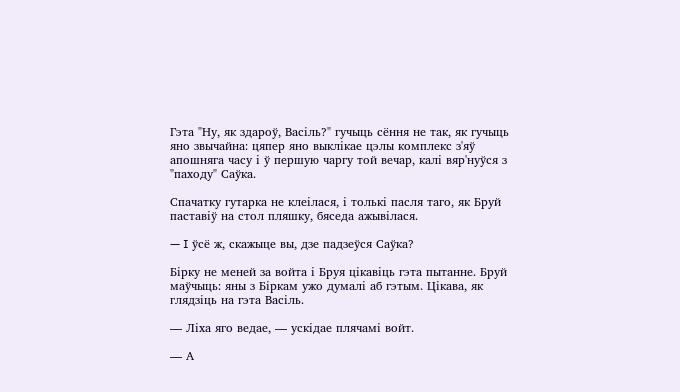Гэта "Ну, як здароў, Васіль?" гучыць сёння не так, як гучыць яно звычайна: цяпер яно выклікае цэлы комплекс з'яў апошняга часу і ў першую чаргу той вечар, калі вяр'нуўся з "паходу" Саўка.

Спачатку гутарка не клеілася, і толькі пасля таго, як Бруй паставіў на стол пляшку, бяседа ажывілася.

— I ўсё ж, скажыце вы, дзе падзеўся Саўка?

Бірку не меней за войта і Бруя цікавіць гэта пытанне. Бруй маўчыць: яны з Біркам ужо думалі аб гэтым. Цікава, як глядзіць на гэта Васіль.

— Ліха яго ведае, — ускідае плячамі войт.

— А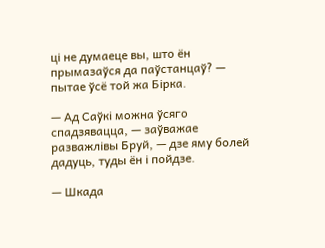ці не думаеце вы, што ён прымазаўся да паўстанцаў? — пытае ўсё той жа Бірка.

— Ад Саўкі можна ўсяго спадзявацца, — заўважае разважлівы Бруй, — дзе яму болей дадуць, туды ён і пойдзе.

— Шкада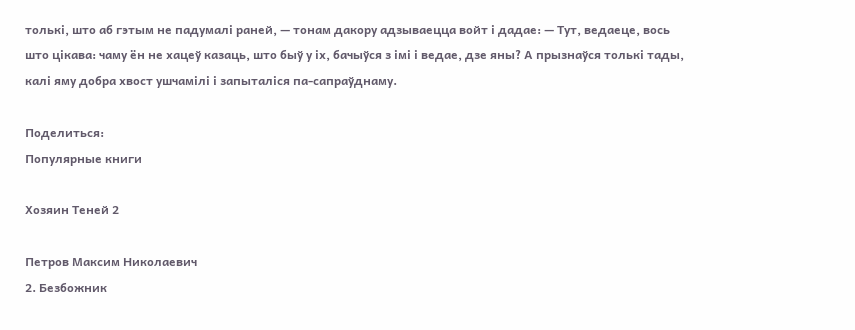толькі, што аб гэтым не падумалі раней, — тонам дакору адзываецца войт і дадае: — Тут, ведаеце, вось што цікава: чаму ён не хацеў казаць, што быў у іх, бачыўся з імі і ведае, дзе яны? А прызнаўся толькі тады, калі яму добра хвост ушчамілі і запыталіся па-сапраўднаму.

Поделиться:
Популярные книги

Хозяин Теней 2

Петров Максим Николаевич
2. Безбожник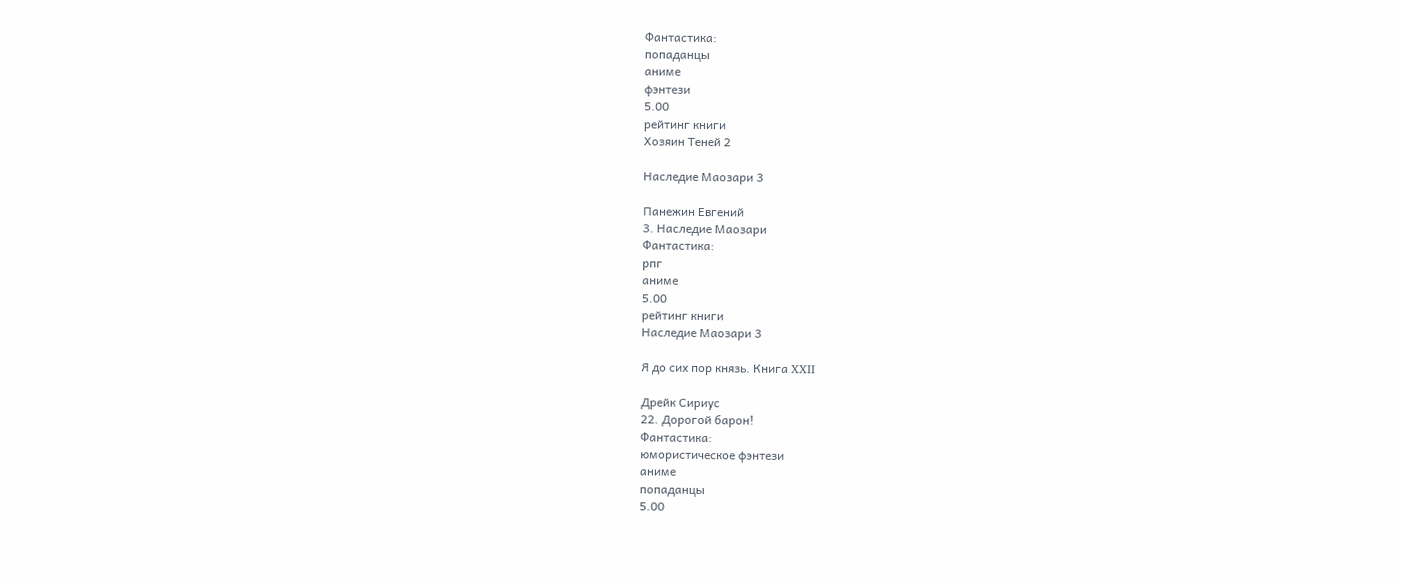Фантастика:
попаданцы
аниме
фэнтези
5.00
рейтинг книги
Хозяин Теней 2

Наследие Маозари 3

Панежин Евгений
3. Наследие Маозари
Фантастика:
рпг
аниме
5.00
рейтинг книги
Наследие Маозари 3

Я до сих пор князь. Книга XXII

Дрейк Сириус
22. Дорогой барон!
Фантастика:
юмористическое фэнтези
аниме
попаданцы
5.00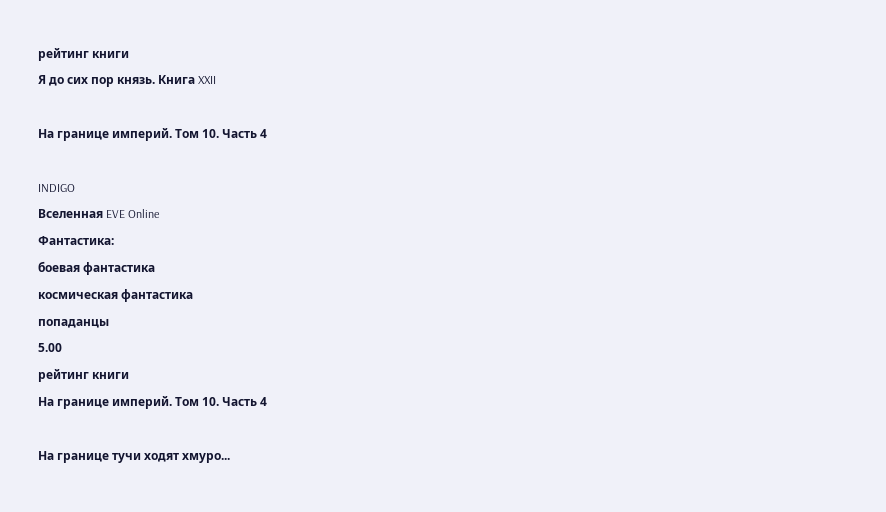рейтинг книги
Я до сих пор князь. Книга XXII

На границе империй. Том 10. Часть 4

INDIGO
Вселенная EVE Online
Фантастика:
боевая фантастика
космическая фантастика
попаданцы
5.00
рейтинг книги
На границе империй. Том 10. Часть 4

На границе тучи ходят хмуро...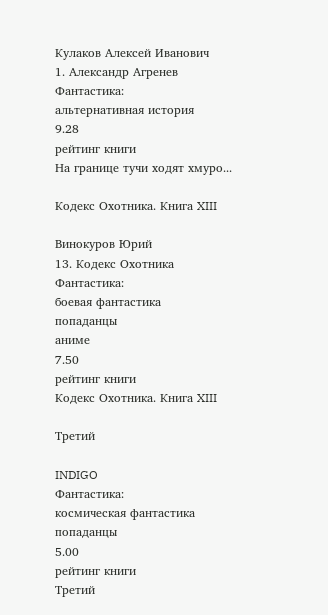Кулаков Алексей Иванович
1. Александр Агренев
Фантастика:
альтернативная история
9.28
рейтинг книги
На границе тучи ходят хмуро...

Кодекс Охотника. Книга XIII

Винокуров Юрий
13. Кодекс Охотника
Фантастика:
боевая фантастика
попаданцы
аниме
7.50
рейтинг книги
Кодекс Охотника. Книга XIII

Третий

INDIGO
Фантастика:
космическая фантастика
попаданцы
5.00
рейтинг книги
Третий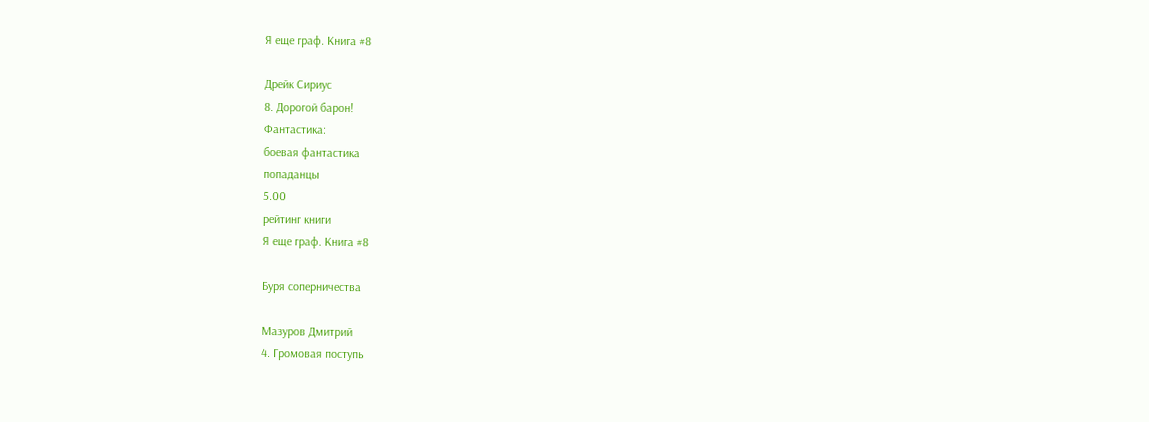Я еще граф. Книга #8

Дрейк Сириус
8. Дорогой барон!
Фантастика:
боевая фантастика
попаданцы
5.00
рейтинг книги
Я еще граф. Книга #8

Буря соперничества

Мазуров Дмитрий
4. Громовая поступь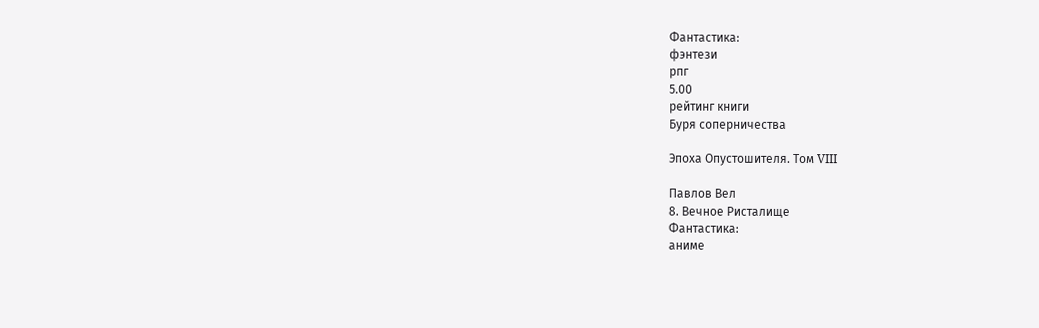Фантастика:
фэнтези
рпг
5.00
рейтинг книги
Буря соперничества

Эпоха Опустошителя. Том VIII

Павлов Вел
8. Вечное Ристалище
Фантастика:
аниме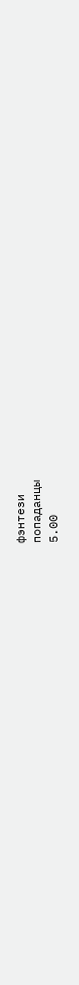фэнтези
попаданцы
5.00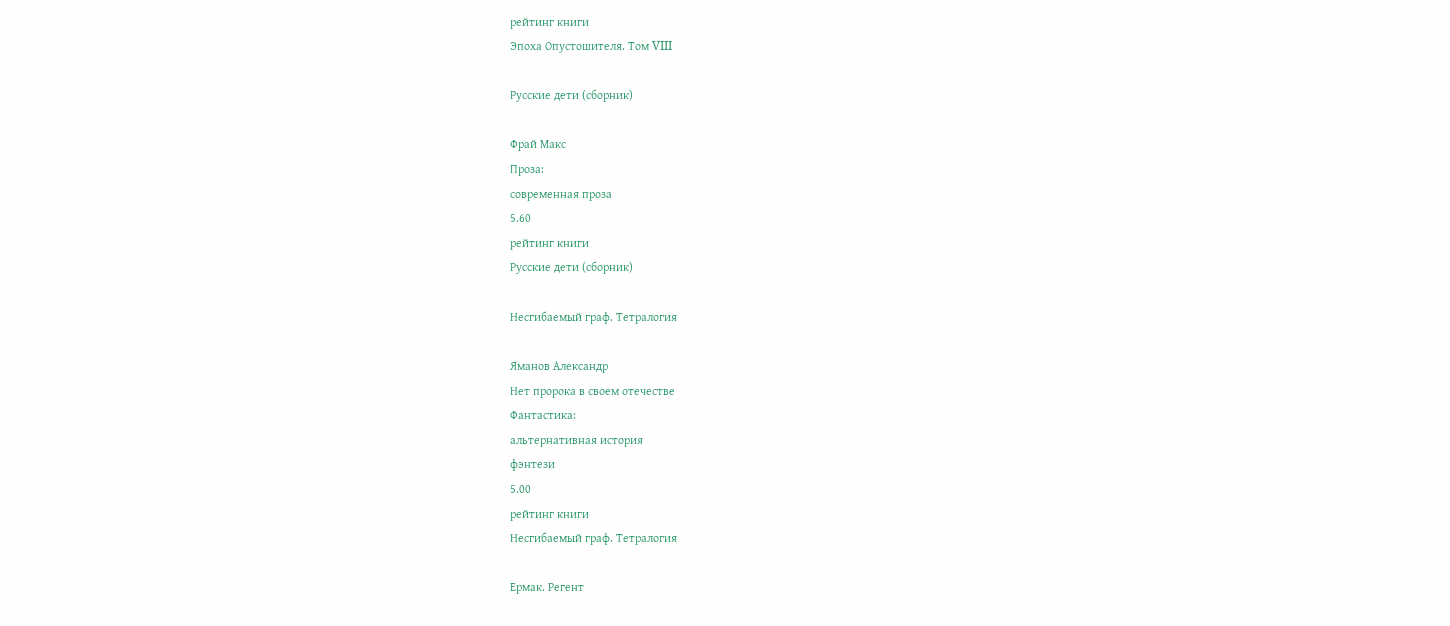рейтинг книги
Эпоха Опустошителя. Том VIII

Русские дети (сборник)

Фрай Макс
Проза:
современная проза
5.60
рейтинг книги
Русские дети (сборник)

Несгибаемый граф. Тетралогия

Яманов Александр
Нет пророка в своем отечестве
Фантастика:
альтернативная история
фэнтези
5.00
рейтинг книги
Несгибаемый граф. Тетралогия

Ермак. Регент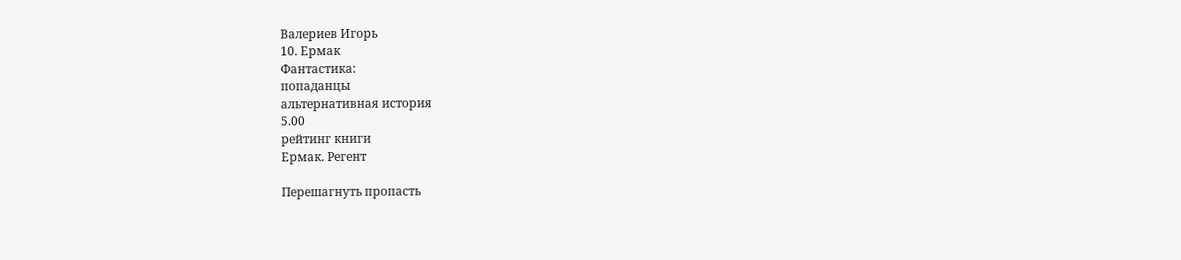Валериев Игорь
10. Ермак
Фантастика:
попаданцы
альтернативная история
5.00
рейтинг книги
Ермак. Регент

Перешагнуть пропасть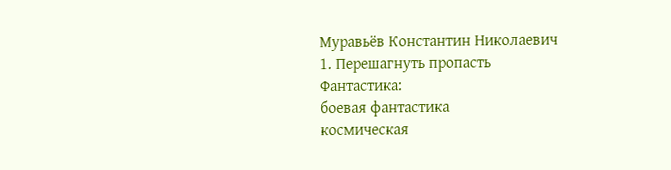Муравьёв Константин Николаевич
1. Перешагнуть пропасть
Фантастика:
боевая фантастика
космическая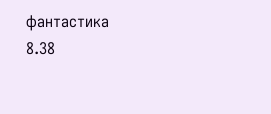фантастика
8.38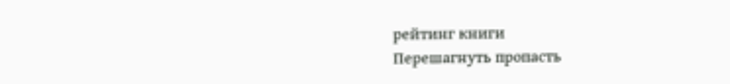рейтинг книги
Перешагнуть пропасть